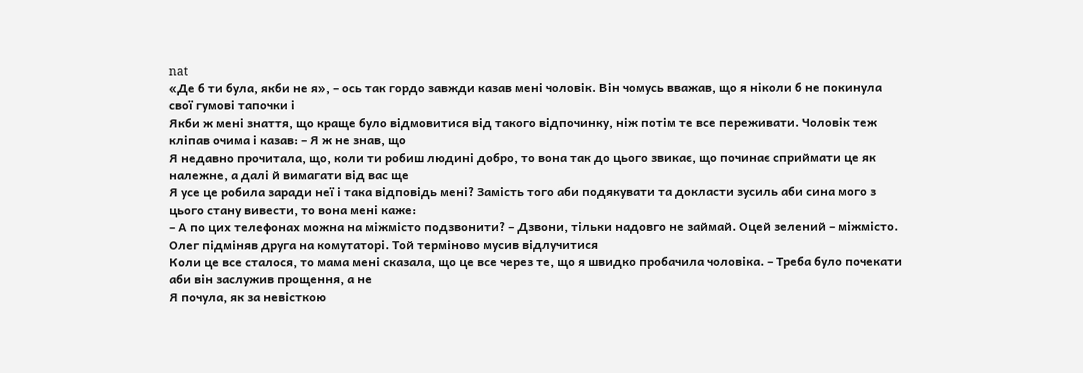nat
«Де б ти була, якби не я», – ось так гордо завжди казав мені чоловік. Він чомусь вважав, що я ніколи б не покинула свої гумові тапочки і
Якби ж мені знаття, що краще було відмовитися від такого відпочинку, ніж потім те все переживати. Чоловік теж кліпав очима і казав: – Я ж не знав, що
Я недавно прочитала, що, коли ти робиш людині добро, то вона так до цього звикає, що починає сприймати це як належне, а далі й вимагати від вас ще
Я усе це робила заради неї і така відповідь мені? Замість того аби подякувати та докласти зусиль аби сина мого з цього стану вивести, то вона мені каже:
– А по цих телефонах можна на міжмісто подзвонити? – Дзвони, тільки надовго не займай. Оцей зелений – міжмісто. Олег підміняв друга на комутаторі. Той терміново мусив відлучитися
Коли це все сталося, то мама мені сказала, що це все через те, що я швидко пробачила чоловіка. – Треба було почекати аби він заслужив прощення, а не
Я почула, як за невісткою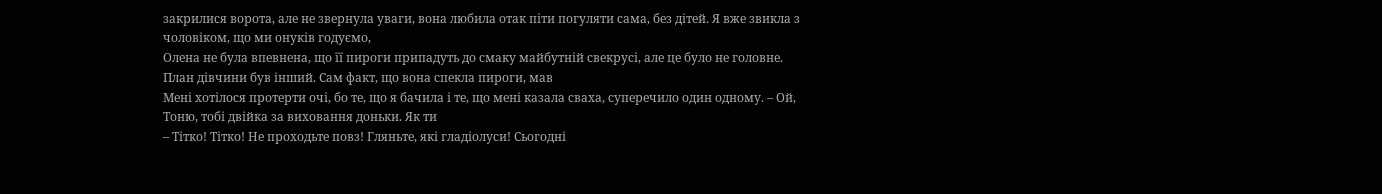закрилися ворота, але не звернула уваги, вона любила отак піти погуляти сама, без дітей. Я вже звикла з чоловіком, що ми онуків годуємо,
Олена не була впевнена, що її пироги припадуть до смаку майбутній свекрусі, але це було не головне. План дівчини був інший. Сам факт, що вона спекла пироги, мав
Мені хотілося протерти очі, бо те, що я бачила і те, що мені казала сваха, суперечило один одному. – Ой, Тоню, тобі двійка за виховання доньки. Як ти
– Тітко! Тітко! Не проходьте повз! Гляньте, які гладіолуси! Сьогодні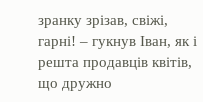зранку зрізав, свіжі, гарні! – гукнув Іван, як і решта продавців квітів, що дружно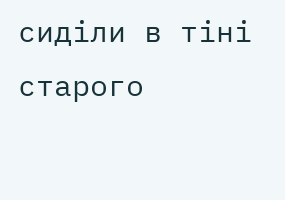сиділи в тіні старого